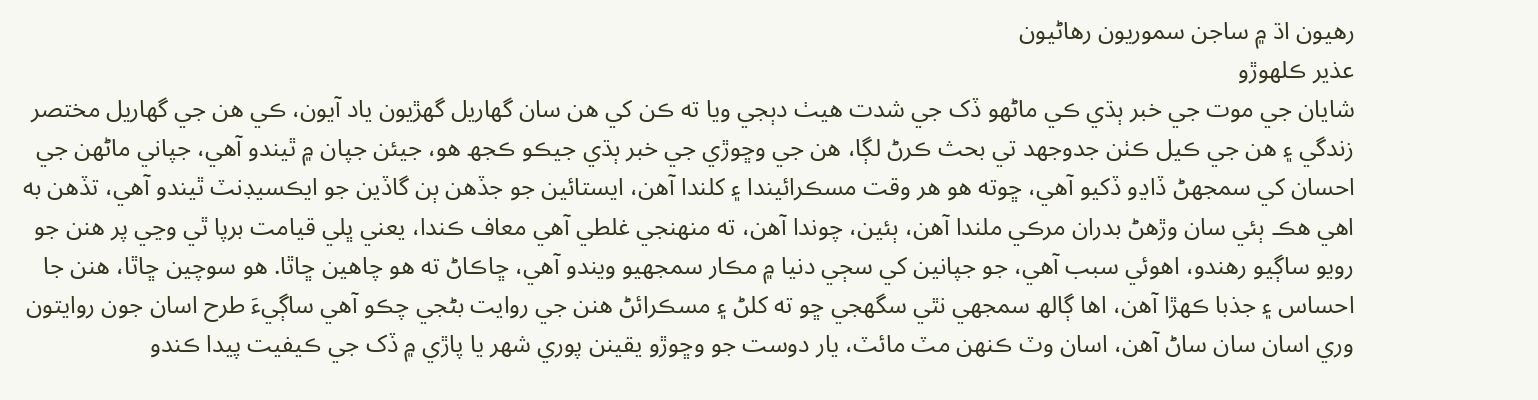رھيون اڌ ۾ ساجن سموريون رھاڻيون
عذير ڪلھوڙو
شايان جي موت جي خبر ٻڌي ڪي ماڻھو ڏک جي شدت ھيٺ دٻجي ويا ته ڪن کي ھن سان گھاريل گھڙيون ياد آيون، ڪي ھن جي گھاريل مختصر زندگي ۽ ھن جي ڪيل ڪٺن جدوجھد تي بحث ڪرڻ لڳا، ھن جي وڇوڙي جي خبر ٻڌي جيڪو ڪجھ ھو، جيئن جپان ۾ ٿيندو آھي، جپاني ماڻھن جي احسان کي سمجھڻ ڏاڍو ڏکيو آھي، ڇوته ھو ھر وقت مسڪرائيندا ۽ کلندا آھن، ايستائين جو جڏھن ٻن گاڏين جو ايڪسيڊنٽ ٿيندو آھي، تڏھن به اھي ھڪ ٻئي سان وڙھڻ بدران مرڪي ملندا آھن، ٻئين، چوندا آھن، ته منھنجي غلطي آھي معاف ڪندا، يعني ڀلي قيامت برپا ٿي وڃي پر ھنن جو رويو ساڳيو رھندو، اھوئي سبب آھي، جو جپانين کي سڄي دنيا ۾ مڪار سمجھيو ويندو آھي، ڇاڪاڻ ته ھو چاھين ڇاٿا. ھو سوچين ڇاٿا، ھنن جا احساس ۽ جذبا ڪھڙا آھن، اھا ڳالھ سمجھي نٿي سگھجي ڇو ته کلڻ ۽ مسڪرائڻ ھنن جي روايت بڻجي چڪو آھي ساڳيءَ طرح اسان جون روايتون وري اسان سان ساڻ آھن، اسان وٽ ڪنھن مٽ مائٽ، يار دوست جو وڇوڙو يقينن پوري شھر يا پاڙي ۾ ڏک جي ڪيفيت پيدا ڪندو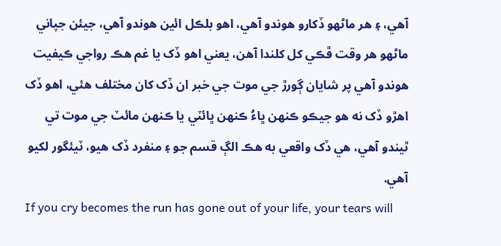آھي، ۽ ھر ماڻھو ڏکارو ھوندو آھي، اھو بلڪل ائين ھوندو آھي، جيئن جپاني ماڻھو ھر وقت ڦڪي کل کلندا آھن، يعني اھو ڏک يا غم ھڪ رواجي ڪيفيت ھوندو آھي پر شايان ڳورڙ جي موت جي خبر ان ڏک کان مختلف ھئي، اھو ڏک اھڙو ڏک نه ھو جيڪو ڪنھن ڀاءُ ڪنھن ڀائٽي يا ڪنھن مائٽ جي موت تي ٿيندو آھي، ھي ڏک واقعي به ھڪ الڳ قسم جو ۽ منفرد ڏک ھيو، ٽيئگور لکيو آھي.
If you cry becomes the run has gone out of your life, your tears will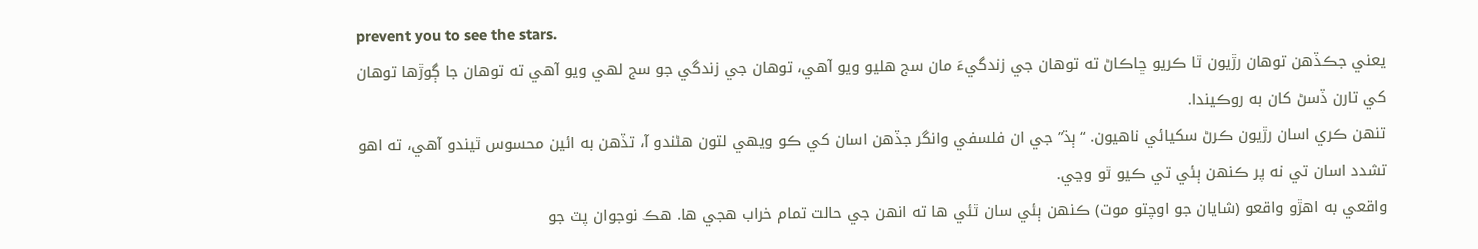prevent you to see the stars.
يعني جڪڏھن توھان رڙيون ٿا ڪريو ڇاڪاڻ ته توھان جي زندگيءَ مان سج ھليو ويو آھي، توھان جي زندگي جو سج لھي ويو آھي ته توھان جا ڳوڙھا توھان کي تارن ڏسڻ کان به روڪيندا.
تنھن ڪري اسان رڙيون ڪرڻ سکيائي ناھيون. “ٻڌ” جي ان فلسفي وانگر جڏھن اسان کي ڪو ويھي لتون ھڻندو آ، تڏھن به ائين محسوس ٿيندو آھي، ته اھو تشدد اسان تي نه پر ڪنھن ٻئي تي ڪيو ٿو وڃي.
واقعي به اھڙو واقعو (شايان جو اوچتو موت) ڪنھن ٻئي سان ٿئي ھا ته انھن جي حالت تمام خراب ھجي ھا. ھڪ نوجوان پٽ جو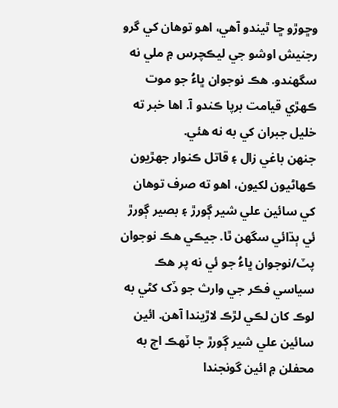وڇوڙو ڇا ٿيندو آھي، اھو توھان کي گرو رجنيش اوشو جي ليڪچرس ۾ ملي نه سگھندو. ھڪ نوجوان ڀاءُ جو موت ڪھڙي قيامت برپا ڪندو آ. اھا خبر ته خليل جبران کي به نه ھئي.
جنھن باغي زال ۽ قاتل ڪنوار جھڙيون ڪھاڻيون لکيون، اھو ته صرف توھان کي سائين علي شير ڳورڙ ۽ بصير ڳورڙ ئي ٻڌائي سگھن ٿا. جيڪي ھڪ نوجوان پٽ/نوجوان ڀاءُ جو ئي نه پر ھڪ سياسي فڪر جي وارث جو ڏک کڻي به لوڪ کان لڪي لڙڪ لاڙيندا آھن. ائين سائين علي شير ڳورڙ جا ٽھڪ اڄ به محفلن ۾ ائين گونجندا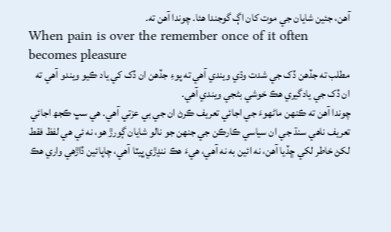آھن، جئين شايان جي موت کان اڳ گوجندا ھئا. چوندا آھن ته.
When pain is over the remember once of it often becomes pleasure
مطلب ته جڏھن ڏک جي شدت وڌي ويندي آھي ته پوءِ جڏھن ان ڏک کي ياد ڪيو ويندو آھي ته ان ڏک جي يادگيري ھڪ خوشي بڻجي ويندي آھي.
چوندا آھن ته ڪنھن ماڻھوءَ جي اجائي تعريف ڪرڻ ان جي بي عزتي آھي. ھي سڀ ڪجھ اجائي تعريف ناھي سنڌ جي ان سياسي ڪارڪن جي جنھن جو نالو شايان ڳورڙ ھو، نه ئي ھي لفظ فقط لکڻ خاطر لکي ڇڏيا آھن، نه ائين به نه آھي، ھيءَ ھڪ ننڍڙي ڀيٽا آھي، چاپائين ڏاڙهي واري ھڪ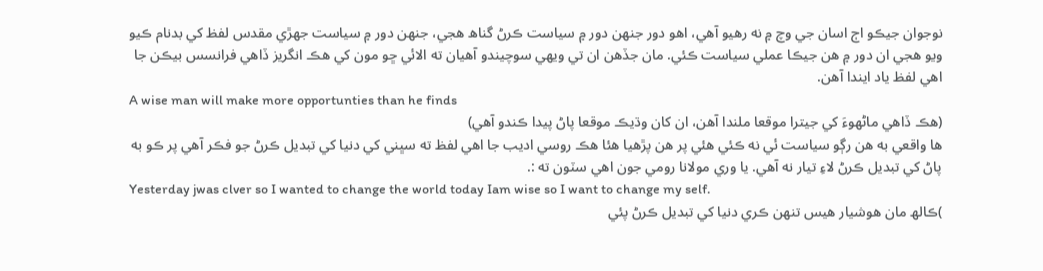نوجوان جيڪو اڄ اسان جي وچ ۾ نه رھيو آھي، اھو دور جنھن دور ۾ سياست ڪرڻ گناھ ھجي، جنھن دور ۾ سياست جھڙي مقدس لفظ کي بدنام ڪيو ويو ھجي ان دور ۾ ھن جيڪا عملي سياست ڪئي. مان جڏھن ان تي ويھي سوچيندو آھيان ته الائي ڇو مون کي ھڪ انگريز ڏاھي فرانسس بيڪن جا اھي لفظ ياد ايندا آھن.
A wise man will make more opportunties than he finds
(ھڪ ڏاھي ماڻھوءَ کي جيترا موقعا ملندا آھن، ان کان وڌيڪ موقعا پاڻ پيدا ڪندو آھي)
ھا واقعي به ھن رڳو سياست ئي نه ڪئي ھئي پر ھن پڙھيا ھئا ھڪ روسي اديب جا اھي لفظ ته سڀني کي دنيا کي تبديل ڪرڻ جو فڪر آھي پر ڪو به پاڻ کي تبديل ڪرڻ لاءِ تيار نه آھي. يا وري مولانا رومي جون اھي سٽون ته :.
Yesterday jwas clver so I wanted to change the world today Iam wise so I want to change my self.
)ڪالھ مان ھوشيار ھيس تنھن ڪري دنيا کي تبديل ڪرڻ پئي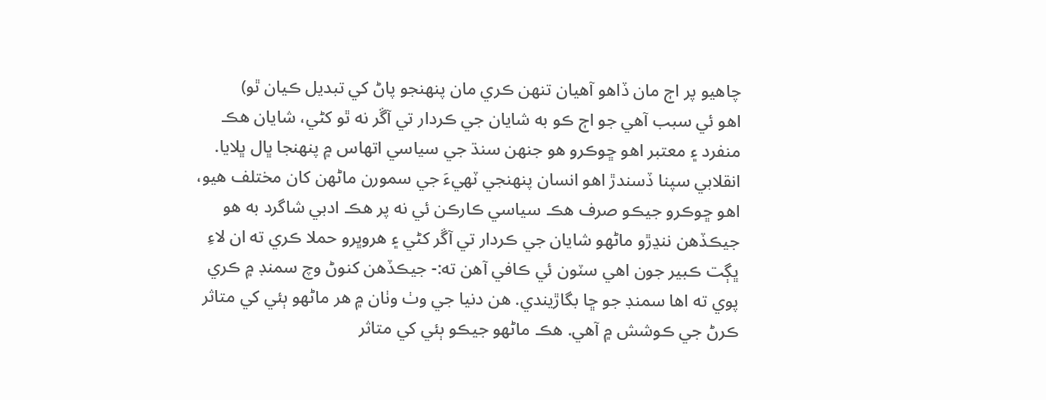چاھيو پر اڄ مان ڏاھو آھيان تنھن ڪري مان پنھنجو پاڻ کي تبديل ڪيان ٿو)
اھو ئي سبب آھي جو اڄ ڪو به شايان جي ڪردار تي آڱر نه ٿو کڻي، شايان ھڪ منفرد ۽ معتبر اھو ڇوڪرو ھو جنھن سنڌ جي سياسي اتھاس ۾ پنھنجا ڀال ڀلايا.
انقلابي سپنا ڏسندڙ اھو انسان پنھنجي ٽھيءَ جي سمورن ماڻھن کان مختلف ھيو، اھو ڇوڪرو جيڪو صرف ھڪ سياسي ڪارڪن ئي نه پر ھڪ ادبي شاگرد به ھو جيڪڏھن ننڍڙو ماڻھو شايان جي ڪردار تي آڱر کڻي ۽ ھروڀرو حملا ڪري ته ان لاءِ ڀڳت ڪبير جون اھي سٽون ئي ڪافي آھن ته:- جيڪڏھن کنوڻ وچ سمنڊ ۾ ڪري پوي ته اھا سمنڊ جو ڇا بگاڙيندي. ھن دنيا جي وٺ وٺان ۾ ھر ماڻھو ٻئي کي متاثر ڪرڻ جي ڪوشش ۾ آھي. ھڪ ماڻھو جيڪو ٻئي کي متاثر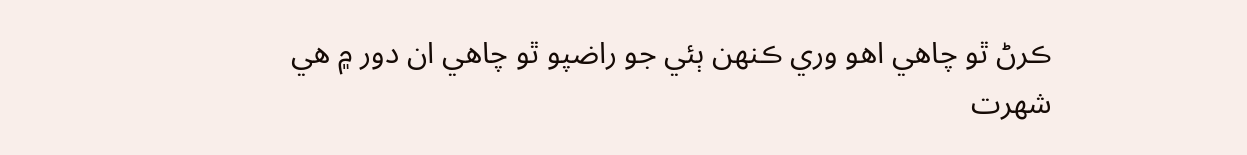ڪرڻ ٿو چاھي اھو وري ڪنھن ٻئي جو راضپو ٿو چاھي ان دور ۾ ھي شھرت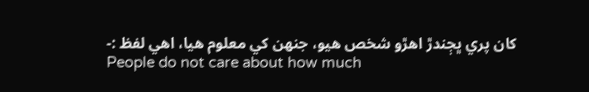کان پري ڀڄندڙ اھڙو شخص ھيو، جنھن کي معلوم ھيا، اھي لفظ :-
People do not care about how much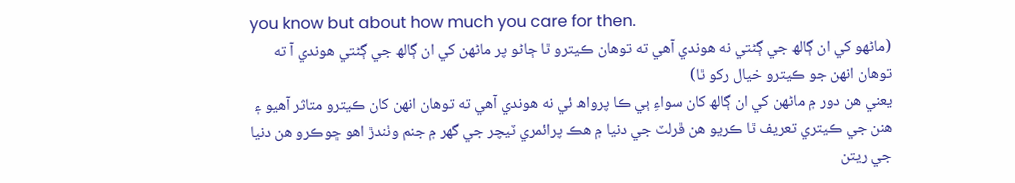you know but about how much you care for then.
(ماڻھو کي ان ڳالھ جي ڳڻتي نه هوندي آھي ته توھان ڪيترو ٿا ڄاڻو پر ماڻھن کي ان ڳالھ جي ڳڻتي ھوندي آ ته توھان انھن جو ڪيترو خيال رکو ٿا)
يعني ھن دور ۾ ماڻھن کي ان ڳالھ کان سواءِ ٻي ڪا پرواھ ئي نه ھوندي آھي ته توھان انھن کان ڪيترو متاثر آھيو ۽ ھنن جي ڪيتري تعريف ٿا ڪريو ھن ڦرلٽ جي دنيا ۾ ھڪ پرائمري ٽيچر جي گھر ۾ جنم وٺندڙ اھو ڇوڪرو ھن دنيا جي ريتن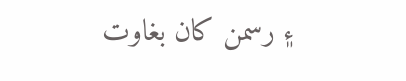۽ رسمن کان بغاوت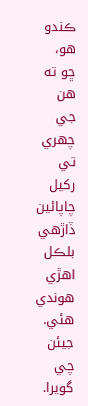ڪندو ھو، ڇو ته ھن جي چھري تي رکيل چاپائين ڏاڙھي بلڪل اھڙي ھوندي ھئي. جيئن چي گويرا.